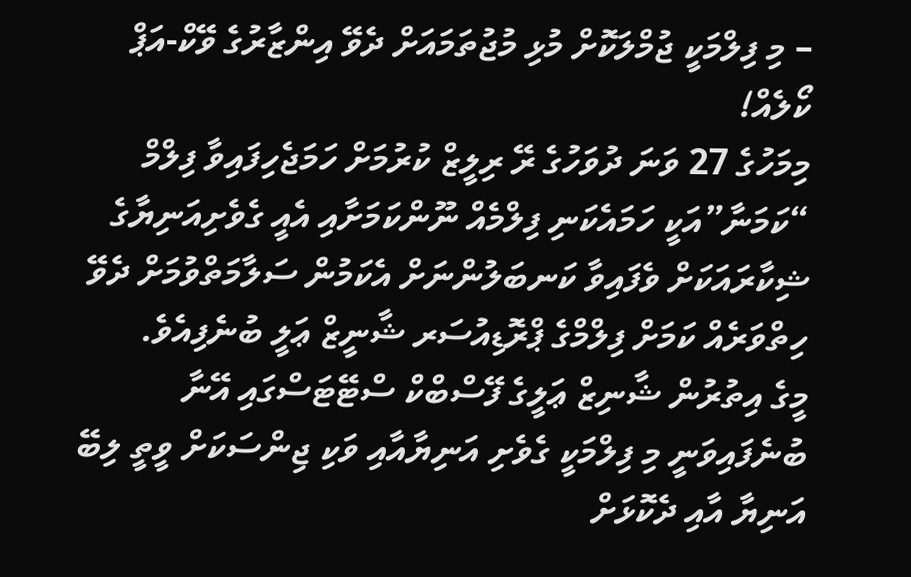– މި ފިލްމަކީ ޖުމްލަކޮށް މުޅި މުޖުތަމައަށް ދެވޭ އިންޒާރުގެ ވޭކް-އަޕް ކޯލެއް!
މިމަހުގެ 27 ވަނަ ދުވަހުގެ ރޭ ރިލީޒް ކުރުމަށް ހަމަޖެހިފައިވާ ފިލްމް “ކަމަނާ”އަކީ ހަމައެކަނި ފިލްމެއް ނޫންކަމަށާއި އެއީ ގެވެށިއަނިޔާގެ ޝިކާރައަކަށް ވެފައިވާ ކަނބަލުންނަށް އެކަމުން ސަލާމަތްވުމަށް ދެވޭ ހިތްވަރެއް ކަމަށް ފިލްމްގެ ޕްރޮޑިއުސަރ ޝާނީޒް ޢަލީ ބުނެފިއެވެ.
މީގެ އިތުރުން ޝާނިޒް ޢަލީގެ ފޭސްބްކް ސްޓޭޓަސްގައި އޭނާ ބުނެފައިވަނީ މި ފިލްމަކީ ގެވެށި އަނިޔާއާއި ވަކި ޖިންސަކަށް ވީތީ ލިބޭ އަނިޔާ އާއި ދެކޮޅަށް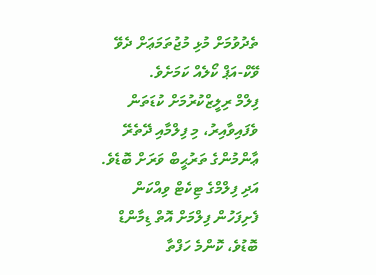ތެދުވުމަށް މުޅި މުޖުތަމަޢަށް ދެވޭ ވޭކް-އަޕް ކޯލެއް ކަމަށެވެ.
ފިލްމް ރިލީޒްކުރުމަށް ކުޑަތަން ވެފައިވާއިރު، މި ފިލްމާއި ދޭތެރޭ ޢާންމުންގެ ތަރުޙީބް ވަރަށް ބޮޑެވެ. އަދި ފިލްމްގެ ޓިކެޓް ވިއްކަން ފެށިފަހުން ފިލްމަށް އޮތް ޑިމާންޑް ބޮޑުވެ، ކޮންމެ ހަފްތާ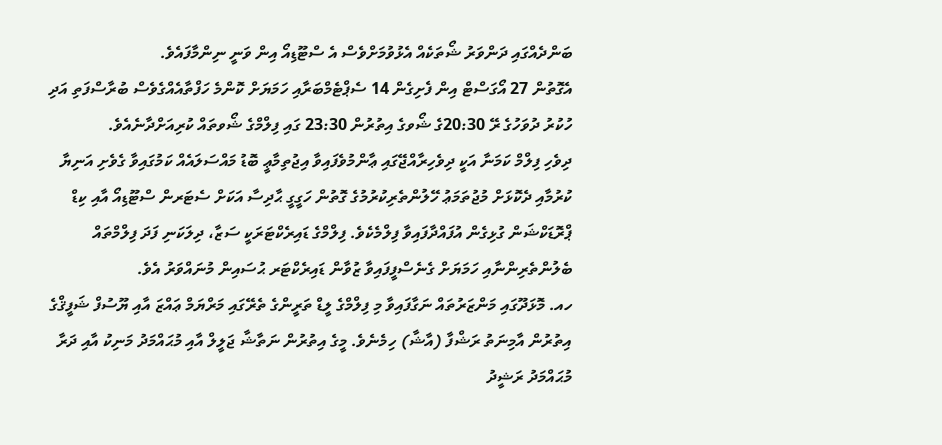ބަންދެއްގައި ދަންވަރު ޝޯތަކެއް އެޅުވުމަށްވެސް އެ ސްޓޫޑިއޯ އިން ވަނީ ނިންމާފައެވެ.
އެގޮތުން 27 އޯގަސްޓް އިން ފެށިގެން 14 ސެޕްޓެމްބަރާއި ހަމަޔަށް ކޮންމެ ހަފްތާއެއްގެވެސް ބުރާސްފަތި އަދި ހުކުރު ދުވަހުގެ ރޭ 20:30ގެ ޝޯވގެ އިތުރުން 23:30 ގައި ފިލްމްގެ ޝޯވތައް ކުރިއަށްދާނެއެވެ.
ދިވެހި ފިލްމް ކަމަނާ އަކީ ދިވެހިރާއްޖޭގައި ޢާންމުވެފައިވާ އިޖުތިމާޢީ ބޮޑު މައްސަލައެއް ކަމުގައިވާ ގެވެށި އަނިޔާ ކުރުމާއި ދެކޮޅަށް މުޖުތަމަޢު ހޭލުންތެރިކުރުމުގެ ގޮތުން ހަގީގީ ޙާދިސާ އަކަށް ސެޓަރން ސްޓޫޑިއޯ އާއި ކިޑް ޕްރޮޑަކްޝަން ގުޅިގެން އުފައްދާފައިވާ ފިލްމެކެވެ. ފިލްމްގެ ޑައިރެކްޓަރަކީ ސަޒާ، ދިލަކަނި ފަދަ ފިލްމްތައް ބެލުންތެރިންނާއި ހަމަޔަށް ގެނެސްފީފައިވާ ޒުވާން ޑައިރެކްޓަރ ޙުސައިން މުނައްވަރު އެވެ.
ހއ. މޮޅަދޫގައި މަންޒަރުތައް ނަގާފައިވާ މި ފިލްމްގެ ލީޑް ތަރީންގެ ތެރޭގައި މަރްޔަމް ޢައްޒަ އާއި ޔޫސުފް ޝަފީޤްގެ އިތުރުން އާމިނަތު ރަޝްފާ (އާޝާ) ހިމެނެވެ. މީގެ އިތުރުން ނަތާޝާ ޖަލީލް އާއި މުޙައްމަދު މަނިކު އާއި ދަރާ މުޙައްމަދު ރަޝީދު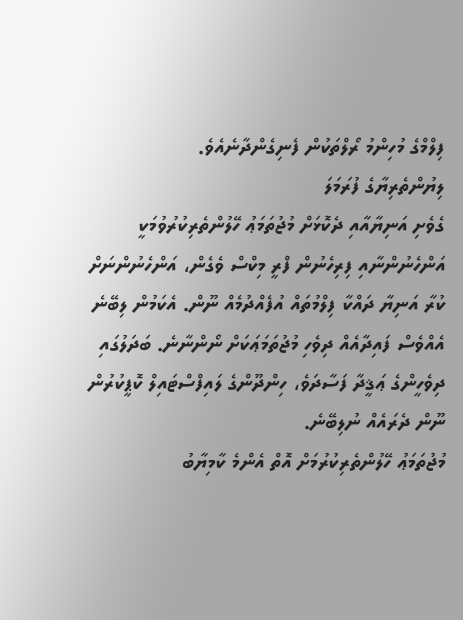ފިލްމްގެ މުހިންމު ރޯލްތަކުން ފެނިގެންދާނެއެވެ.
ލިޔުންތެރިޔާގެ ފުރަމަލަ
ގެވެށި އަނިޔާއާއި ދެކޮޅަށް މުޖުތަމަޢު ހޭލުންތެރިކުރުވުމަކީ އަންހެނުންނާއި ފިރިހެނުން ފްރީ މިކްސް ވެގެން، އަންހެނުންނަށް ކުރާ އަނިޔާ ދައްކާ ފިލްމުތައް އުފެއްދުމެއް ނޫން. އެކަމުން ލިބޭނެ އެއްވެސް ފައިދާއެއް ދިވެހި މުޖުތަމަޢަކަށް ނޯންނާނެ. ބަދަލުގައި ދިވެހީންގެ ޢަޤީދާ ފަސާދަވެ، ހިންދޫންގެ ލައިފްސްޓައިލް ކޮޕީކުރުން ނޫން ދެރައެއް ނުލިބޭނެ.
މުޖުތަމަޢު ހޭލުންތެރިކުރުމަށް އޮތް އެންމެ ކާމިޔާބު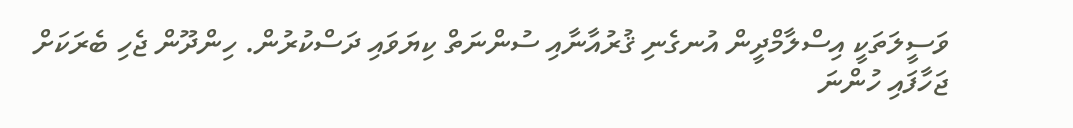ވަސީލަތަކީ އިސްލާމްދީން އުނގެނި ޤުރުއާނާއި ސުންނަތް ކިޔަވައި ދަސްކުރުން. ހިންދޫން ޖެހި ބެރަކަށް ޖަހާފައި ހުންނަ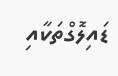ޑައިލޮގްތަކާއި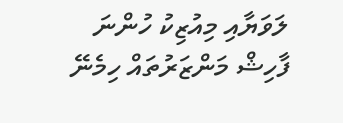ލަވަޔާއި މިއުޒިކު ހުންނަ ފާހިޝް މަންޒަރުތައް ހިމެނޭ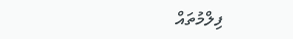ފިލްމުތައް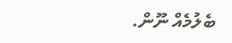ބެލުމެއް ނޫން.